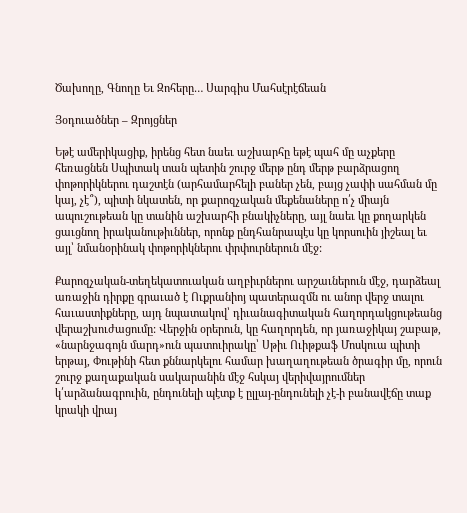Ծախողը, Գնողը Եւ Զոհերը… Սարգիս Մահսէրէճեան

Յօդուածներ – Զրոյցներ

Եթէ ամերիկացիք, իրենց հետ նաեւ աշխարհը եթէ պահ մը աչքերը հեռացնեն Սպիտակ տան պետին շուրջ մերթ ընդ մերթ բարձրացող փոթորիկներու դաշտէն (արհամարհելի բաներ չեն, բայց չափի սահման մը կայ, չէ՞), պիտի նկատեն, որ քարոզչական մեքենաները ո՛չ միայն ապուշութեան կը տանին աշխարհի բնակիչները, այլ նաեւ կը քողարկեն ցաւցնող իրականութիւններ, որոնք ընդհանրապէս կը կորսուին յիշեալ եւ այլ՝ նմանօրինակ փոթորիկներու փրփուրներուն մէջ:

Քարոզչական-տեղեկատուական աղբիւրներու արշաւներուն մէջ, դարձեալ առաջին դիրքը գրաւած է Ուքրանիոյ պատերազմն ու անոր վերջ տալու հաւաստիքները, այդ նպատակով՝ դիւանագիտական հաղորդակցութեանց վերաշխուժացումը: Վերջին օրերուն, կը հաղորդեն, որ յառաջիկայ շաբաթ, «նարնջագոյն մարդ»ուն պատուիրակը՝ Սթիւ Ուիթքաֆ Մոսկուա պիտի երթայ, Փութինի հետ քննարկելու համար խաղաղութեան ծրագիր մը, որուն շուրջ քաղաքական սակարանին մէջ հսկայ վերիվայրումներ կ՛արձանագրուին, ընդունելի պէտք է ըլլայ-ընդունելի չէ-ի բանավէճը տաք կրակի վրայ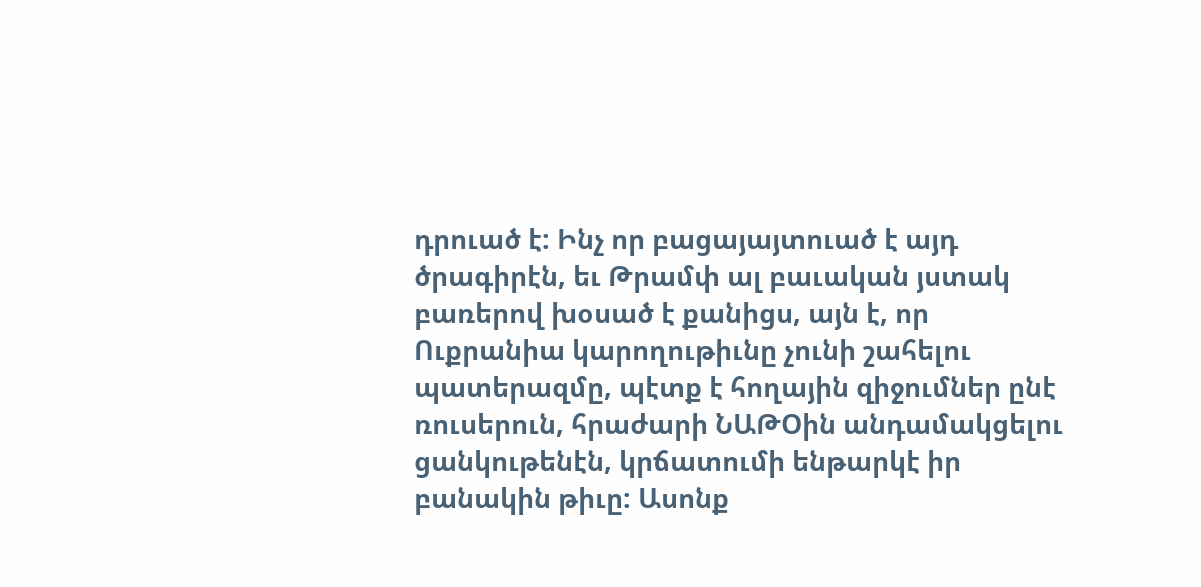դրուած է: Ինչ որ բացայայտուած է այդ ծրագիրէն, եւ Թրամփ ալ բաւական յստակ բառերով խօսած է քանիցս, այն է, որ Ուքրանիա կարողութիւնը չունի շահելու պատերազմը, պէտք է հողային զիջումներ ընէ ռուսերուն, հրաժարի ՆԱԹՕին անդամակցելու ցանկութենէն, կրճատումի ենթարկէ իր բանակին թիւը: Ասոնք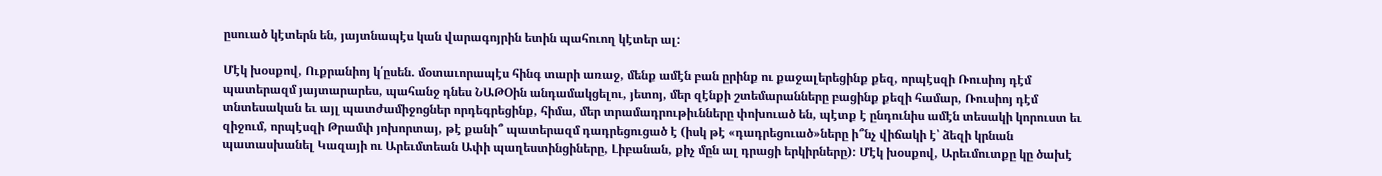ըսուած կէտերն են, յայտնապէս կան վարագոյրին ետին պահուող կէտեր ալ:

Մէկ խօսքով, Ուքրանիոյ կ՛ըսեն. մօտաւորապէս հինգ տարի առաջ, մենք ամէն բան ըրինք ու քաջալերեցինք քեզ, որպէսզի Ռուսիոյ դէմ պատերազմ յայտարարես, պահանջ դնես ՆԱԹՕին անդամակցելու, յետոյ, մեր զէնքի շտեմարանները բացինք քեզի համար, Ռուսիոյ դէմ տնտեսական եւ այլ պատժամիջոցներ որդեգրեցինք, հիմա, մեր տրամադրութիւնները փոխուած են, պէտք է ընդունիս ամէն տեսակի կորուստ եւ զիջում, որպէսզի Թրամփ յոխորտայ, թէ քանի՞ պատերազմ դադրեցուցած է (իսկ թէ «դադրեցուած»ները ի՞նչ վիճակի է՝ ձեզի կրնան պատասխանել Կազայի ու Արեւմտեան Ափի պաղեստինցիները, Լիբանան, քիչ մըն ալ դրացի երկիրները): Մէկ խօսքով, Արեւմուտքը կը ծախէ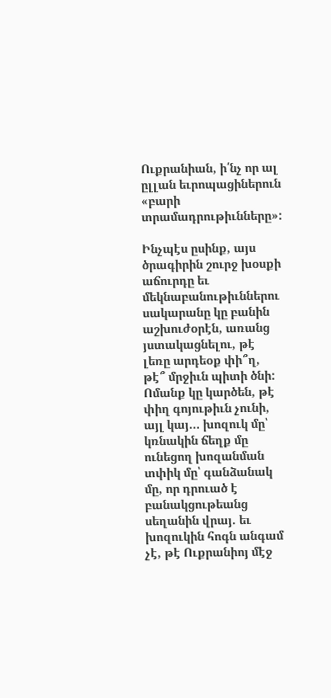Ուքրանիան, ի՛նչ որ ալ ըլլան եւրոպացիներուն «բարի տրամադրութիւնները»:

Ինչպէս ըսինք, այս ծրագիրին շուրջ խօսքի աճուրդը եւ մեկնաբանութիւններու սակարանը կը բանին աշխուժօրէն, առանց յստակացնելու, թէ լեռը արդեօք փի՞ղ, թէ՞ մրջիւն պիտի ծնի: Ոմանք կը կարծեն, թէ փիղ գոյութիւն չունի, այլ կայ… խոզուկ մը՝ կռնակին ճեղք մը ունեցող խոզանման տփիկ մը՝ գանձանակ մը, որ դրուած է բանակցութեանց սեղանին վրայ. եւ խոզուկին հոգն անգամ չէ, թէ Ուքրանիոյ մէջ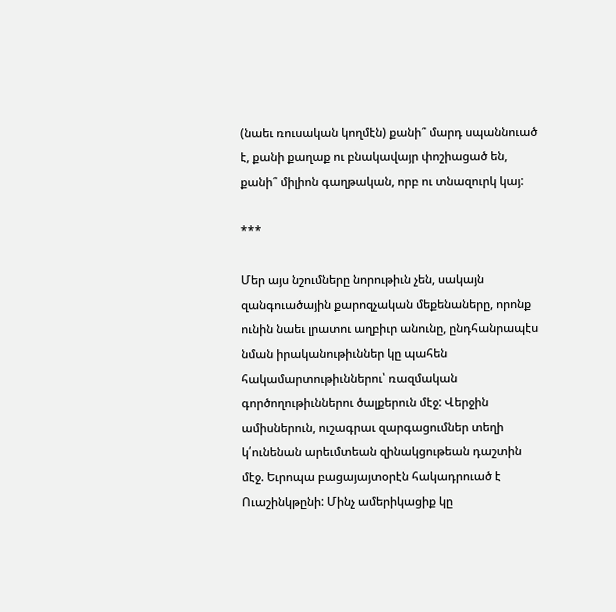(նաեւ ռուսական կողմէն) քանի՞ մարդ սպաննուած է, քանի քաղաք ու բնակավայր փոշիացած են, քանի՞ միլիոն գաղթական, որբ ու տնազուրկ կայ:

***

Մեր այս նշումները նորութիւն չեն, սակայն զանգուածային քարոզչական մեքենաները, որոնք ունին նաեւ լրատու աղբիւր անունը, ընդհանրապէս նման իրականութիւններ կը պահեն հակամարտութիւններու՝ ռազմական գործողութիւններու ծալքերուն մէջ: Վերջին ամիսներուն, ուշագրաւ զարգացումներ տեղի կ՛ունենան արեւմտեան զինակցութեան դաշտին մէջ. Եւրոպա բացայայտօրէն հակադրուած է Ուաշինկթընի: Մինչ ամերիկացիք կը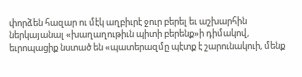փորձեն հազար ու մէկ աղբիւրէ ջուր բերել եւ աշխարհին ներկայանալ «խաղաղութիւն պիտի բերենք»ի դիմակով, եւրոպացիք նստած են «պատերազմը պէտք է շարունակուի, մենք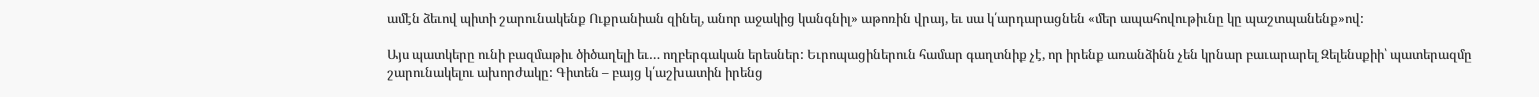ամէն ձեւով պիտի շարունակենք Ուքրանիան զինել, անոր աջակից կանգնիլ» աթոռին վրայ, եւ սա կ՛արդարացնեն «մեր ապահովութիւնը կը պաշտպանենք»ով:

Այս պատկերը ունի բազմաթիւ ծիծաղելի եւ… ողբերգական երեսներ: Եւրոպացիներուն համար գաղտնիք չէ, որ իրենք առանձինն չեն կրնար բաւարարել Զելենսքիի՝ պատերազմը շարունակելու ախորժակը: Գիտեն – բայց կ՛աշխատին իրենց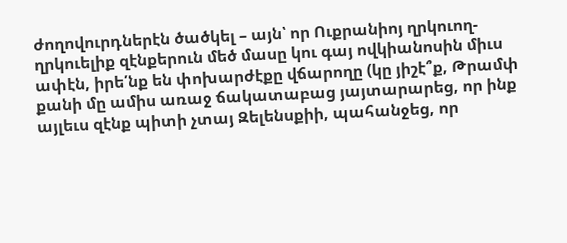ժողովուրդներէն ծածկել – այն՝ որ Ուքրանիոյ ղրկուող-ղրկուելիք զէնքերուն մեծ մասը կու գայ ովկիանոսին միւս ափէն, իրե՛նք են փոխարժէքը վճարողը (կը յիշէ՞ք, Թրամփ քանի մը ամիս առաջ ճակատաբաց յայտարարեց, որ ինք այլեւս զէնք պիտի չտայ Զելենսքիի, պահանջեց, որ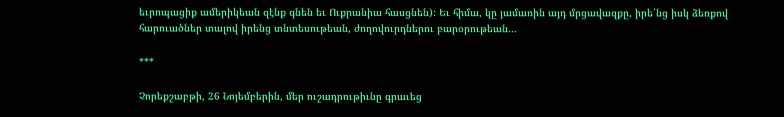եւրոպացիք ամերիկեան զէնք գնեն եւ Ուքրանիա հասցնեն): Եւ հիմա, կը յամառին այդ մրցավազքը, իրե՛նց իսկ ձեռքով հարուածներ տալով իրենց տնտեսութեան, ժողովուրդներու բարօրութեան…

***

Չորեքշաբթի, 26 Նոյեմբերին, մեր ուշադրութիւնը գրաւեց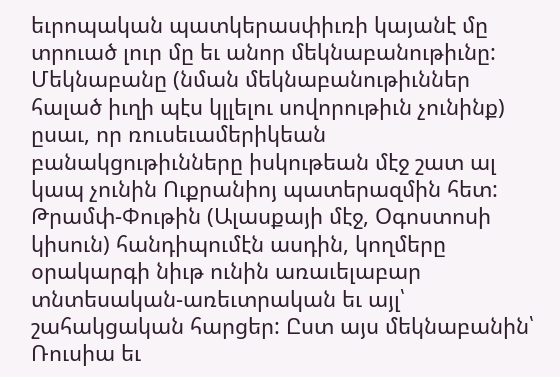եւրոպական պատկերասփիւռի կայանէ մը տրուած լուր մը եւ անոր մեկնաբանութիւնը: Մեկնաբանը (նման մեկնաբանութիւններ հալած իւղի պէս կլլելու սովորութիւն չունինք) ըսաւ, որ ռուսեւամերիկեան բանակցութիւնները իսկութեան մէջ շատ ալ կապ չունին Ուքրանիոյ պատերազմին հետ: Թրամփ-Փութին (Ալասքայի մէջ, Օգոստոսի կիսուն) հանդիպումէն ասդին, կողմերը օրակարգի նիւթ ունին առաւելաբար տնտեսական-առեւտրական եւ այլ՝ շահակցական հարցեր: Ըստ այս մեկնաբանին՝ Ռուսիա եւ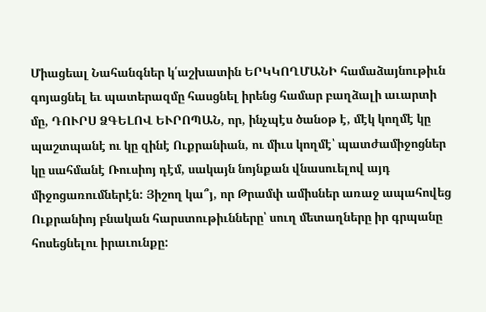Միացեալ Նահանգներ կ՛աշխատին ԵՐԿԿՈՂՄԱՆԻ համաձայնութիւն գոյացնել եւ պատերազմը հասցնել իրենց համար բաղձալի աւարտի մը, ԴՈՒՐՍ ՁԳԵԼՈՎ ԵՒՐՈՊԱՆ, որ, ինչպէս ծանօթ է, մէկ կողմէ կը պաշտպանէ ու կը զինէ Ուքրանիան, ու միւս կողմէ՝ պատժամիջոցներ կը սահմանէ Ռուսիոյ դէմ, սակայն նոյնքան վնասուելով այդ միջոցառումներէն: Յիշող կա՞յ, որ Թրամփ ամիսներ առաջ ապահովեց Ուքրանիոյ բնական հարստութիւնները՝ սուղ մետաղները իր գրպանը հոսեցնելու իրաւունքը: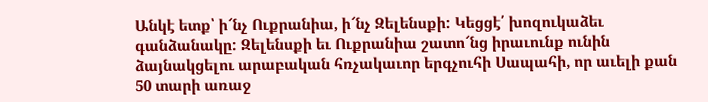Անկէ ետք՝ ի՜նչ Ուքրանիա, ի՜նչ Զելենսքի: Կեցցէ՛ խոզուկաձեւ գանձանակը: Զելենսքի եւ Ուքրանիա շատո՜նց իրաւունք ունին ձայնակցելու արաբական հռչակաւոր երգչուհի Սապահի, որ աւելի քան 50 տարի առաջ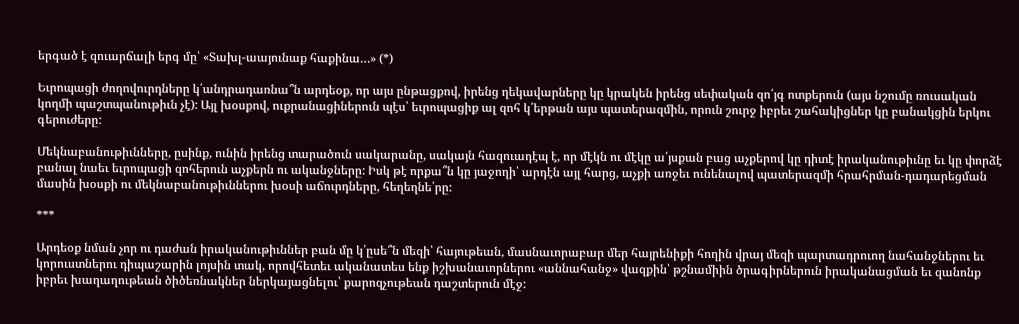երգած է զուարճալի երգ մը՝ «Տախլ-աայունաք հաքինա…» (*)

Եւրոպացի ժողովուրդները կ՛անդրադառնա՞ն արդեօք, որ այս ընթացքով, իրենց ղեկավարները կը կրակեն իրենց սեփական զո՛յգ ոտքերուն (այս նշումը ռուսական կողմի պաշտպանութիւն չէ): Այլ խօսքով, ուքրանացիներուն պէս՝ եւրոպացիք ալ զոհ կ՛երթան այս պատերազմին, որուն շուրջ իբրեւ շահակիցներ կը բանակցին երկու գերուժերը:

Մեկնաբանութիւնները, ըսինք, ունին իրենց տարածուն սակարանը, սակայն հազուադէպ է, որ մէկն ու մէկը ա՛յսքան բաց աչքերով կը դիտէ իրականութիւնը եւ կը փորձէ բանալ նաեւ եւրոպացի զոհերուն աչքերն ու ականջները: Իսկ թէ որքա՞ն կը յաջողի՝ արդէն այլ հարց, աչքի առջեւ ունենալով պատերազմի հրահրման-դադարեցման մասին խօսքի ու մեկնաբանութիւններու խօսի աճուրդները, հեղեղնե՛րը:

***

Արդեօք նման չոր ու դաժան իրականութիւններ բան մը կ՛ըսե՞ն մեզի՝ հայութեան, մասնաւորաբար մեր հայրենիքի հողին վրայ մեզի պարտադրուող նահանջներու եւ կորուստներու դիպաշարին լոյսին տակ, որովհետեւ ականատես ենք իշխանաւորներու «աննահանջ» վազքին՝ թշնամիին ծրագիրներուն իրականացման եւ զանոնք իբրեւ խաղաղութեան ծիծեռնակներ ներկայացնելու՝ քարոզչութեան դաշտերուն մէջ: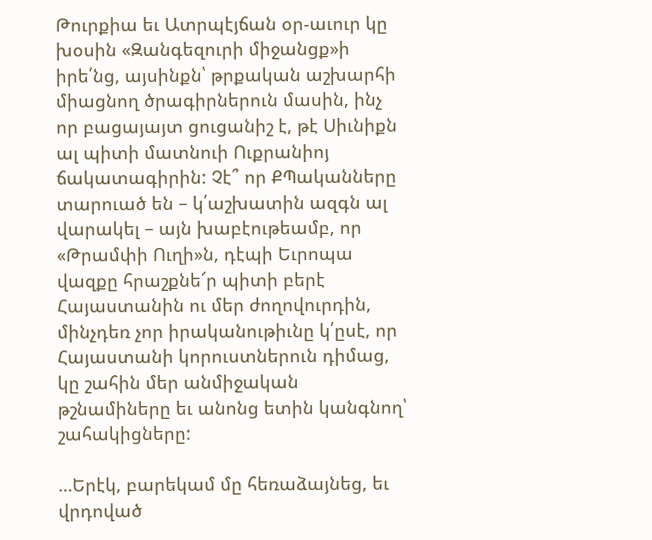Թուրքիա եւ Ատրպէյճան օր-աւուր կը խօսին «Զանգեզուրի միջանցք»ի իրե՛նց, այսինքն՝ թրքական աշխարհի միացնող ծրագիրներուն մասին, ինչ որ բացայայտ ցուցանիշ է, թէ Սիւնիքն ալ պիտի մատնուի Ուքրանիոյ ճակատագիրին: Չէ՞ որ ՔՊականները տարուած են – կ՛աշխատին ազգն ալ վարակել – այն խաբէութեամբ, որ «Թրամփի Ուղի»ն, դէպի Եւրոպա վազքը հրաշքնե՜ր պիտի բերէ Հայաստանին ու մեր ժողովուրդին, մինչդեռ չոր իրականութիւնը կ՛ըսէ, որ Հայաստանի կորուստներուն դիմաց, կը շահին մեր անմիջական թշնամիները եւ անոնց ետին կանգնող՝ շահակիցները:

…Երէկ, բարեկամ մը հեռաձայնեց, եւ վրդոված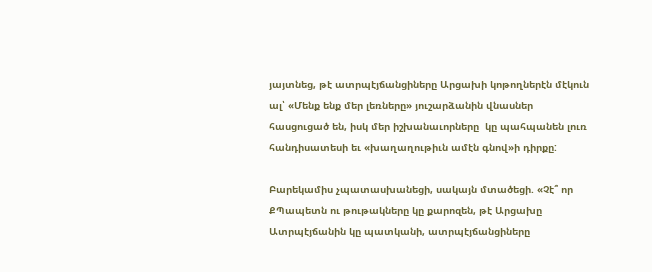յայտնեց, թէ ատրպէյճանցիները Արցախի կոթողներէն մէկուն ալ՝ «Մենք ենք մեր լեռները» յուշարձանին վնասներ հասցուցած են, իսկ մեր իշխանաւորները  կը պահպանեն լուռ հանդիսատեսի եւ «խաղաղութիւն ամէն գնով»ի դիրքը:

Բարեկամիս չպատասխանեցի, սակայն մտածեցի. «Չէ՞ որ ՔՊապետն ու թութակները կը քարոզեն, թէ Արցախը Ատրպէյճանին կը պատկանի, ատրպէյճանցիները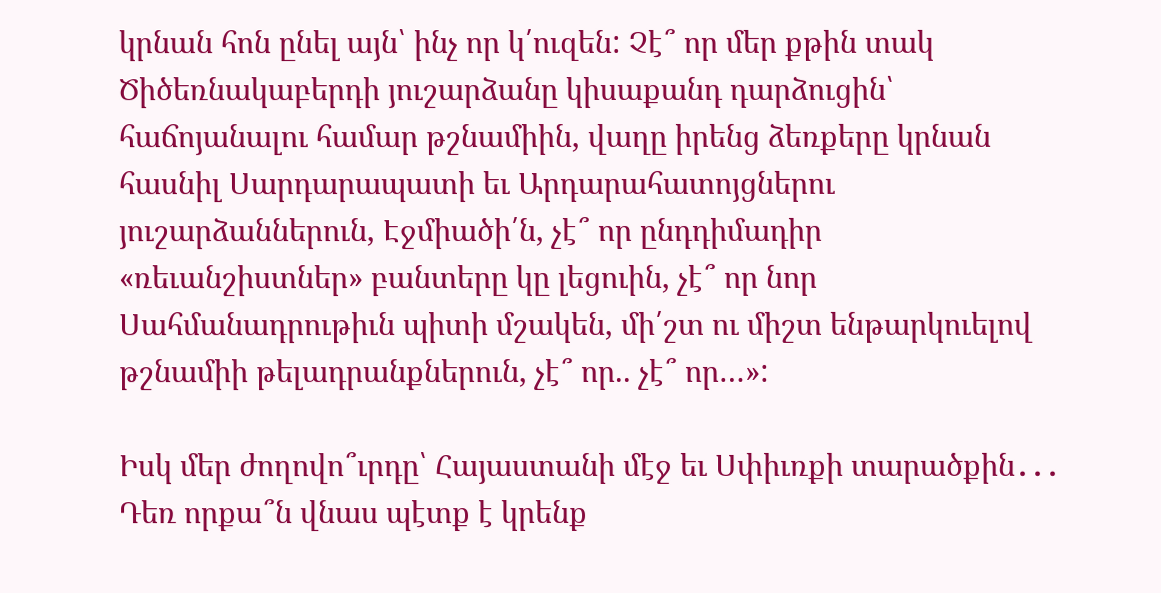կրնան հոն ընել այն՝ ինչ որ կ՛ուզեն: Չէ՞ որ մեր քթին տակ Ծիծեռնակաբերդի յուշարձանը կիսաքանդ դարձուցին՝ հաճոյանալու համար թշնամիին, վաղը իրենց ձեռքերը կրնան հասնիլ Սարդարապատի եւ Արդարահատոյցներու յուշարձաններուն, Էջմիածի՛ն, չէ՞ որ ընդդիմադիր «ռեւանշիստներ» բանտերը կը լեցուին, չէ՞ որ նոր Սահմանադրութիւն պիտի մշակեն, մի՛շտ ու միշտ ենթարկուելով թշնամիի թելադրանքներուն, չէ՞ որ.. չէ՞ որ…»:

Իսկ մեր ժողովո՞ւրդը՝ Հայաստանի մէջ եւ Սփիւռքի տարածքին․․․ Դեռ որքա՞ն վնաս պէտք է կրենք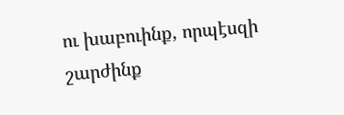ու խաբուինք, որպէսզի շարժինք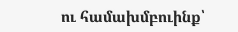ու համախմբուինք՝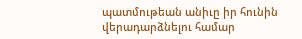պատմութեան անիւը իր հունին վերադարձնելու համար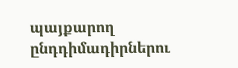պայքարող ընդդիմադիրներու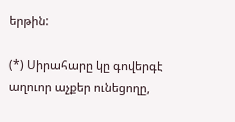երթին:

(*) Սիրահարը կը գովերգէ աղուոր աչքեր ունեցողը,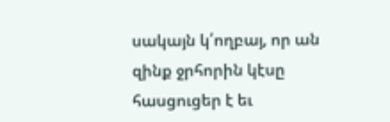սակայն կ՛ողբայ, որ ան զինք ջրհորին կէսը հասցուցեր է եւ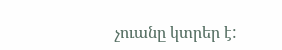չուանը կտրեր է: